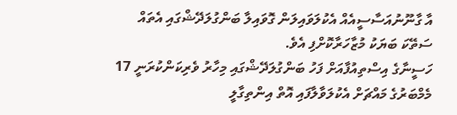އާ ގާނޫނުއަސާސީއެއް އެކުލަވައިލަން ގޮވައިލާ ބަންގުލަދޭޝްގައި އެތައް ސަތޭކަ ބަޔަކު މުޒާހަރާކޮށްފި އެވެ.
ހަސީނާގެ އިސްތިއުފާއަށް ފަހު ބަންގުލަދޭޝްގައި މިހާރު ވެރިކަންކުރަނީ 17 މެމްބަރުގެ މައްޗަށް އެކުލަވާލާފައި އޮތް އިންތިގާލީ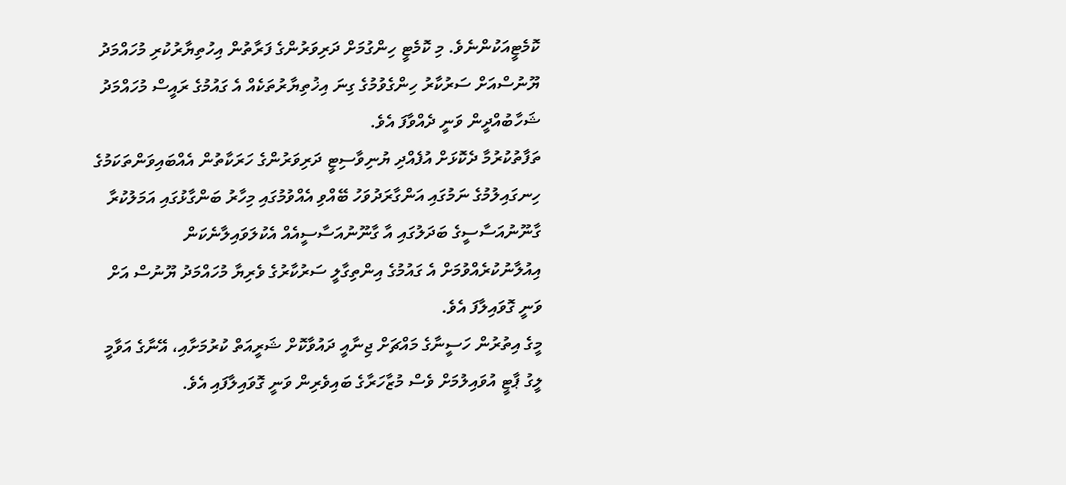ކޮމެޓީއަކުންނެވެ. މި ކޮމެޓީ ހިންގުމަށް ދަރިވަރުންގެ ފަރާތުން އިހުތިޔާރުކުރި މުހައްމަދު ޔޫނުސްއަށް ސަރުކާރު ހިންގެވުމުގެ ގިނަ އިޚުތިޔާރުތަކެއް އެ ގައުމުގެ ރައީސް މުހައްމަދު ޝަހާބުއްދީން ވަނީ ދެއްވާފަ އެވެ.
ތަފާތުކުރުމާ ދެކޮޅަށް އުފެއްދި ޔުނިވާސިޓީ ދަރިވަރުންގެ ހަރަކާތުން އެއްބައިވަންތަކަމުގެ ހިނގައިލުމުގެ ނަމުގައި އަންގާރަދުވަހު ބޭއްވި އެއްވުމުގައި މިހާރު ބަންގާޅުގައި އަމަލުކުރާ ގާނޫނުއަސާސީގެ ބަދަލުގައި އާ ގާނޫނުއަސާސީއެއް އެކުލަވައިލާނެކަން އިއުލާނުކުރެއްވުމަށް އެ ގައުމުގެ އިންތިގާލީ ސަރުކާރުގެ ވެރިޔާ މުހައްމަދު ޔޫނުސް އަށް ވަނީ ގޮވައިލާފަ އެވެ.
މީގެ އިތުރުން ހަސީނާގެ މައްޗަށް ޖިނާއީ ދައުވާކޮށް ޝަރީއަތް ކުރުމަށާއި، އޭނާގެ އަވާމީ ލީގު ޕާޓީ އުވައިލުމަށް ވެސް މުޒާހަރާގެ ބައިވެރިން ވަނީ ގޮވައިލާފައި އެވެ.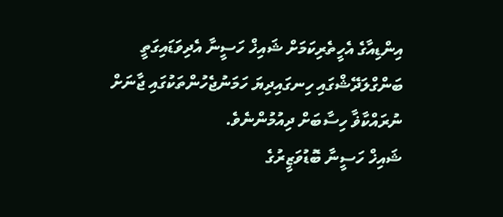އިންޑިއާގެ އެހީތެރިކަމަށް ޝައިޚް ހަސީނާ އެދިވަޑައިގަތީ ބަންގްލަދޭޝްގައި ހިނގައިދިޔަ ހަމަނުޖެހުންތަކުގައި ޖާނަށް ނުރައްކާޥާ ހިސާބަށް ދިއުމުންނެވެ.
ޝައިޚް ހަސީނާ ބޮޑުވަޒީރުގެ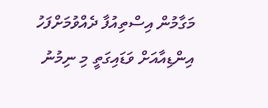މަގާމުން އިސްތިއުފާ ދެއްވުމަށްފަހު އިންޑިއާއަށް ވަޑައިގަތީ މި ނިމުނު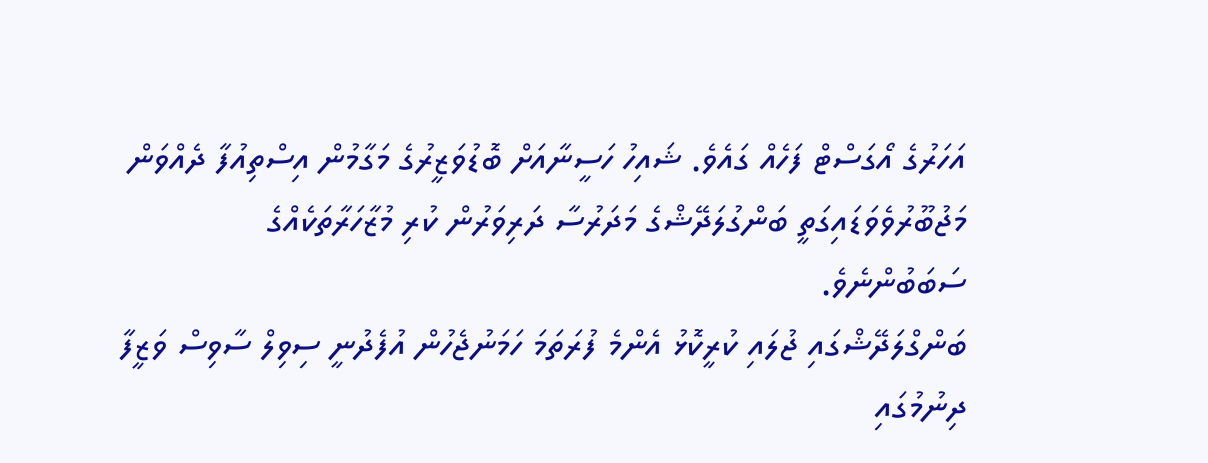އަހަރުގެ އޯގަސްޓް ފަހެއް ގައެވެ. ޝައިހު ހަސީނާއަށް ބޮޑުވަޒީރުގެ މަގާމުން އިސްތިއުފާ ދެއްވަން މަޖުބޫރުވެވަޑައިގަތީ ބަންގުލަދޭޝްގެ މަދަރުސާ ދަރިވަރުން ކުރި މުޒާހަރާތަކެއްގެ ސަބަބުންނެވެ.
ބަންގްލަދޭޝްގައި ޖުލައި ކުރީކޮޅު އެންމެ ފުރަތަމަ ހަމަނުޖެހުން އުފެދުނީ ސިވިލް ސާވިސް ވަޒީފާ ދިނުމުގައި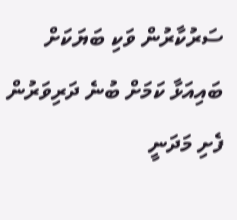ސަރުކާރުން ވަކި ބަޔަކަށް ބައިއަޅާ ކަމަށް ބުނެ ދަރިވަރުން ފެށި މަދަނީ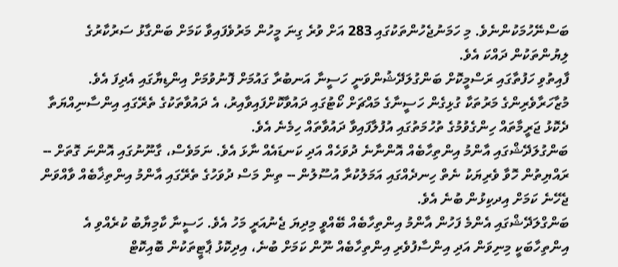ބަސްނޭހުމަކުންނެވެ. މި ހަމަނުޖެހުންތަކުގައި 283 އަށް ވުރެ ގިނަ މީހުން މަރުވެފައިވާ ކަމަށް ބަންގާޅު ސަރުކާރުގެ ލިޔުންތަކުން ދައްކަ އެވެ.
ފާއިތުވި ހަފުތާގައި ރަސްމީކޮށް ބަންގުލަދޭޝުންވަނީ ހަސީނާ އަނބުރާ ގައުމަށް ފޮނުވުމަށް އިންޑިޔާގައި އެދިފަ އެވެ. މުޒާހަރާވެރިންގެ މަރުތަކާ ގުޅިގެން ހަސީނާގެ މައްޗަށް ކޯޓުގައި ދައުވާކޮށްފައިވާއިރު، އެ ދައުވާތަކުގެ ތެރޭގައި އިންސާނިއްޔަތާ ދެކޮޅު ޖަރީމާތައް ހިންގެވުމުގެ ތުހުމަތުގައި އުފުލާފައިވާ ދައުވާތައް ހިމެނެ އެވެ.
ބަންގުލަދޭޝްގައި އާންމު އިންތިހާބެއް އޮންނާނެ ދުވަހެއް އަދި ކަނޑައެއް ނާޅަ އެވެ. ނަމަވެސް، ގާނޫނުގައި އޮންނަ ގޮތަށް -- ރައްޔިތުން ހޮވާ ވެރިޔަކު ނެތް ހިނދެއްގައި އަމަލުކުރާ އުސޫލުން -- ތިން މަސް ދުވަހުގެ ތެރޭގައި އާންމު އިންތިޚާބެއް ވާއްވަން ޖެހޭނެ ކަމަށް އިދކިޅުން ބުނެ އެވެ.
ބަންގްލަދޭޝްގައި އެންމެ ފަހުން އާންމު އިންތިހާބެއް ބޭއްވީ މިދިޔަ ޖެނުއަރީ މަހު އެވެ. ހަސީނާ ކާމިޔާބު ކުރެއްވި އެ އިންތިހާބަކީ މިނިވަން އަދި އިންސާފުވެރި އިންތިހާބެއް ނޫން ކަމަށް ބުނެ، އިދިކޮޅު ޕާޓީތަކުން ބޮއިކޮޓް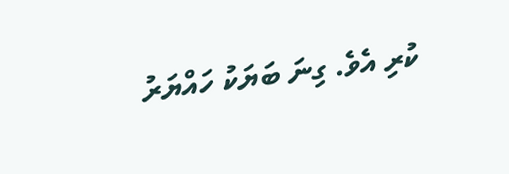ކުރި އެވެ. ގިނަ ބަޔަކު ހައްޔަރު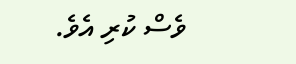ވެސް ކުރި އެވެ.